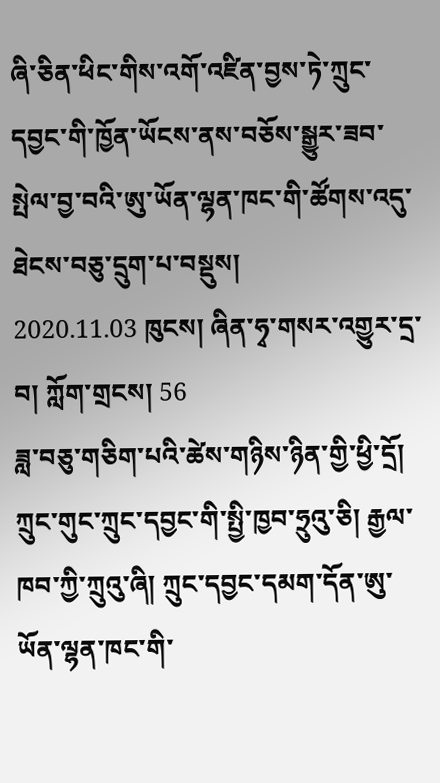ཞི་ཅིན་ཕིང་གིས་འགོ་འཛིན་བྱས་ཏེ་ཀྲུང་དབྱང་གི་ཁྱོན་ཡོངས་ནས་བཅོས་སྒྱུར་ཟབ་སྤེལ་བྱ་བའི་ཨུ་ཡོན་ལྷན་ཁང་གི་ཚོགས་འདུ་ཐེངས་བཅུ་དྲུག་པ་བསྡུས།
2020.11.03 ཁུངས། ཞིན་ཧྭ་གསར་འགྱུར་དྲ་བ། ཀློག་གྲངས། 56
ཟླ་བཅུ་གཅིག་པའི་ཚེས་གཉིས་ཉིན་གྱི་ཕྱི་དྲོ། ཀྲུང་གུང་ཀྲུང་དབྱང་གི་སྤྱི་ཁྱབ་ཧྲུའུ་ཅི། རྒྱལ་ཁབ་ཀྱི་ཀྲུའུ་ཞི། ཀྲུང་དབྱང་དམག་དོན་ཨུ་ཡོན་ལྷན་ཁང་གི་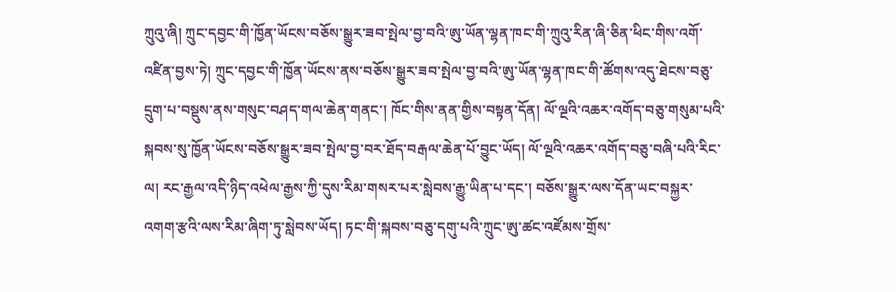ཀྲུའུ་ཞི། ཀྲུང་དབྱང་གི་ཁྱོན་ཡོངས་བཅོས་སྒྱུར་ཟབ་སྤེལ་བྱ་བའི་ཨུ་ཡོན་ལྷན་ཁང་གི་ཀྲུའུ་རིན་ཞི་ཅིན་ཕིང་གིས་འགོ་འཛིན་བྱས་ཏེ། ཀྲུང་དབྱང་གི་ཁྱོན་ཡོངས་ནས་བཅོས་སྒྱུར་ཟབ་སྤེལ་བྱ་བའི་ཨུ་ཡོན་ལྷན་ཁང་གི་ཚོགས་འདུ་ཐེངས་བཅུ་དྲུག་པ་བསྡུས་ནས་གསུང་བཤད་གལ་ཆེན་གནང་། ཁོང་གིས་ནན་གྱིས་བསྟན་དོན། ལོ་ལྔའི་འཆར་འགོད་བཅུ་གསུམ་པའི་སྐབས་སུ་ཁྱོན་ཡོངས་བཅོས་སྒྱུར་ཟབ་སྤེལ་བྱ་བར་ཐོད་བརྒལ་ཆེན་པོ་བྱུང་ཡོད། ལོ་ལྔའི་འཆར་འགོད་བཅུ་བཞི་པའི་རིང་ལ། རང་རྒྱལ་འདི་ཉིད་འཕེལ་རྒྱས་ཀྱི་དུས་རིམ་གསར་པར་སླེབས་རྒྱུ་ཡིན་པ་དང་། བཅོས་སྒྱུར་ལས་དོན་ཡང་བསྐྱར་འགག་རྩའི་ལས་རིམ་ཞིག་ཏུ་སླེབས་ཡོད། ཏང་གི་སྐབས་བཅུ་དགུ་པའི་ཀྲུང་ཨུ་ཚང་འཛོམས་གྲོས་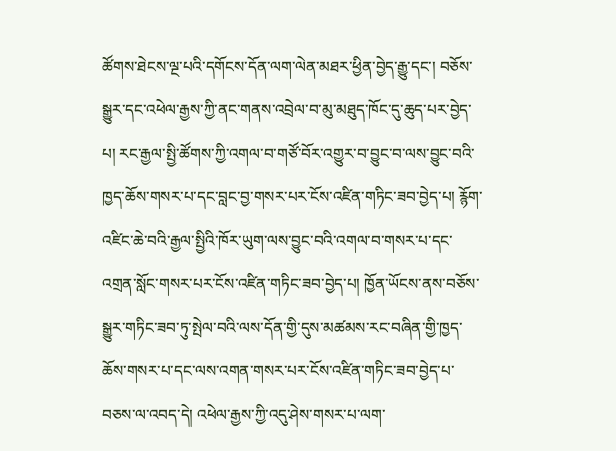ཚོགས་ཐེངས་ལྔ་པའི་དགོངས་དོན་ལག་ལེན་མཐར་ཕྱིན་བྱེད་རྒྱུ་དང་། བཅོས་སྒྱུར་དང་འཕེལ་རྒྱས་ཀྱི་ནང་གནས་འབྲེལ་བ་མུ་མཐུད་ཁོང་དུ་ཆུད་པར་བྱེད་པ། རང་རྒྱལ་སྤྱི་ཚོགས་ཀྱི་འགལ་བ་གཙོ་བོར་འགྱུར་བ་བྱུང་བ་ལས་བྱུང་བའི་ཁྱད་ཆོས་གསར་པ་དང་བླང་བྱ་གསར་པར་ངོས་འཛིན་གཏིང་ཟབ་བྱེད་པ། རྙོག་འཛིང་ཆེ་བའི་རྒྱལ་སྤྱིའི་ཁོར་ཡུག་ལས་བྱུང་བའི་འགལ་བ་གསར་པ་དང་འགྲན་སློང་གསར་པར་ངོས་འཛིན་གཏིང་ཟབ་བྱེད་པ། ཁྱོན་ཡོངས་ནས་བཅོས་སྒྱུར་གཏིང་ཟབ་ཏུ་སྤེལ་བའི་ལས་དོན་གྱི་དུས་མཚམས་རང་བཞིན་གྱི་ཁྱད་ཆོས་གསར་པ་དང་ལས་འགན་གསར་པར་ངོས་འཛིན་གཏིང་ཟབ་བྱེད་པ་བཅས་ལ་འབད་དེ། འཕེལ་རྒྱས་ཀྱི་འདུ་ཤེས་གསར་པ་ལག་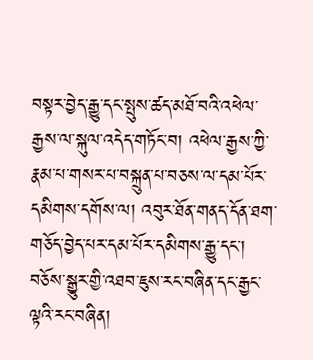བསྟར་བྱེད་རྒྱུ་དང་སྤུས་ཚད་མཐོ་བའི་འཕེལ་རྒྱས་ལ་སྐུལ་འདེད་གཏོང་བ། འཕེལ་རྒྱས་ཀྱི་རྣམ་པ་གསར་པ་བསྐྲུན་པ་བཅས་ལ་དམ་པོར་དམིགས་དགོས་ལ། འབུར་ཐོན་གནད་དོན་ཐག་གཅོད་བྱེད་པར་དམ་པོར་དམིགས་རྒྱུ་དང་། བཅོས་སྒྱུར་གྱི་འཐབ་ཇུས་རང་བཞིན་དང་རྒྱང་ལྟའི་རང་བཞིན།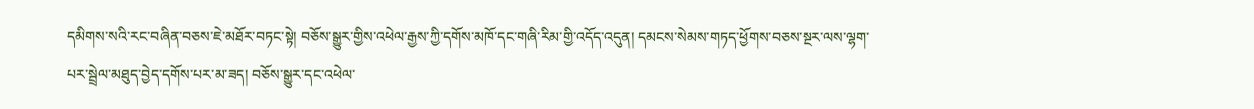དམིགས་སའི་རང་བཞིན་བཅས་ཇེ་མཐོར་བཏང་སྟེ། བཅོས་སྒྱུར་གྱིས་འཕེལ་རྒྱས་ཀྱི་དགོས་མཁོ་དང་གཞི་རིམ་གྱི་འདོད་འདུན། དམངས་སེམས་གཏད་ཕྱོགས་བཅས་སྔར་ལས་ལྷག་པར་སྦྲེལ་མཐུད་བྱེད་དགོས་པར་མ་ཟད། བཅོས་སྒྱུར་དང་འཕེལ་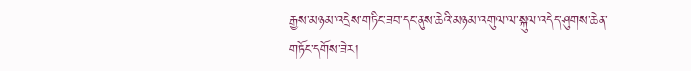རྒྱས་མཉམ་འདྲེས་གཏིང་ཟབ་དང་ནུས་ཆེའི་མཉམ་འགུལ་ལ་སྐུལ་འདེད་ཤུགས་ཆེན་གཏོང་དགོས་ཟེར།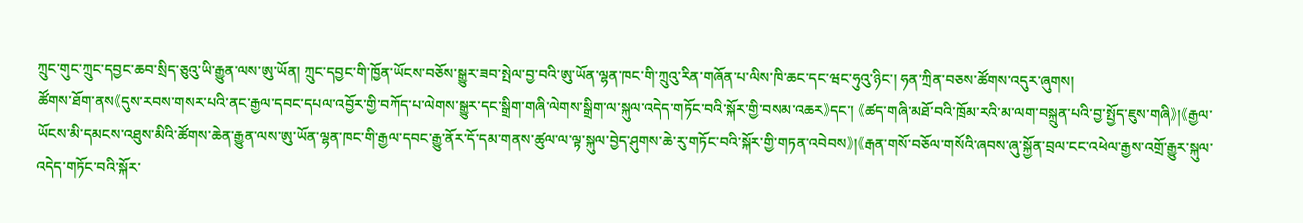ཀྲུང་གུང་ཀྲུང་དབྱང་ཆབ་སྲིད་ཅུའུ་ཡི་རྒྱུན་ལས་ཨུ་ཡོན། ཀྲུང་དབྱང་གི་ཁྱོན་ཡོངས་བཅོས་སྒྱུར་ཟབ་སྤེལ་བྱ་བའི་ཨུ་ཡོན་ལྷན་ཁང་གི་ཀྲུའུ་རིན་གཞོན་པ་ལིས་ཁི་ཆང་དང་ཝང་ཧུའུ་ཉིང་། ཧན་ཀྲིན་བཅས་ཚོགས་འདུར་ཞུགས།
ཚོགས་ཐོག་ནས《དུས་རབས་གསར་པའི་ནང་རྒྱལ་དབང་དཔལ་འབྱོར་གྱི་བཀོད་པ་ལེགས་སྒྱུར་དང་སྒྲིག་གཞི་ལེགས་སྒྲིག་ལ་སྐུལ་འདེད་གཏོང་བའི་སྐོར་གྱི་བསམ་འཆར》དང་། 《ཚད་གཞི་མཐོ་བའི་ཁྲོམ་རའི་མ་ལག་བསྐྲུན་པའི་བྱ་སྤྱོད་ཇུས་གཞི》།《རྒྱལ་ཡོངས་མི་དམངས་འཐུས་མིའི་ཚོགས་ཆེན་རྒྱུན་ལས་ཨུ་ཡོན་ལྷན་ཁང་གི་རྒྱལ་དབང་རྒྱུ་ནོར་དོ་དམ་གནས་ཚུལ་ལ་ལྟ་སྐུལ་བྱེད་ཤུགས་ཆེ་རུ་གཏོང་བའི་སྐོར་གྱི་གཏན་འབེབས》།《རྒན་གསོ་བཅོལ་གསོའི་ཞབས་ཞུ་སྐྱོན་བྲལ་ངང་འཕེལ་རྒྱས་འགྲོ་རྒྱུར་སྐུལ་འདེད་གཏོང་བའི་སྐོར་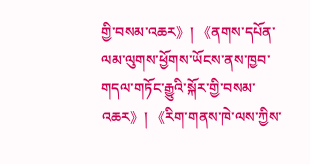གྱི་བསམ་འཆར》། 《ནགས་དཔོན་ལམ་ལུགས་ཕྱོགས་ཡོངས་ནས་ཁྱབ་གདལ་གཏོང་རྒྱུའི་སྐོར་གྱི་བསམ་འཆར》། 《རིག་གནས་ཁེ་ལས་ཀྱིས་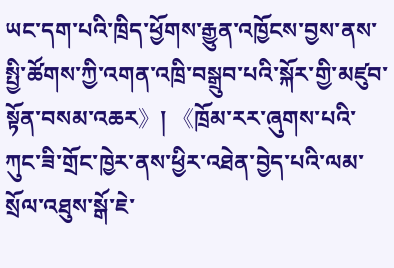ཡང་དག་པའི་ཁྲིད་ཕྱོགས་རྒྱུན་འཁྱོངས་བྱས་ནས་སྤྱི་ཚོགས་ཀྱི་འགན་འཁྲི་བསྒྲུབ་པའི་སྐོར་གྱི་མཛུབ་སྟོན་བསམ་འཆར》། 《ཁྲོམ་རར་ཞུགས་པའི་ཀུང་ཟི་གྲོང་ཁྱེར་ནས་ཕྱིར་འཐེན་བྱེད་པའི་ལམ་སྲོལ་འཐུས་སྒོ་ཇེ་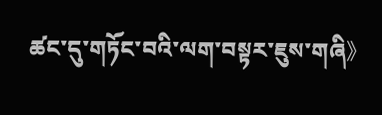ཚང་དུ་གཏོང་བའི་ལག་བསྟར་ཇུས་གཞི》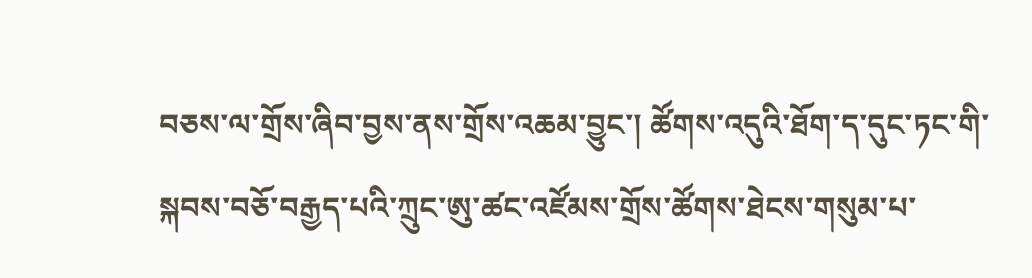བཅས་ལ་གྲོས་ཞིབ་བྱས་ནས་གྲོས་འཆམ་བྱུང་། ཚོགས་འདུའི་ཐོག་ད་དུང་ཏང་གི་སྐབས་བཅོ་བརྒྱད་པའི་ཀྲུང་ཨུ་ཚང་འཛོམས་གྲོས་ཚོགས་ཐེངས་གསུམ་པ་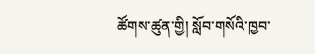ཚོགས་ཚུན་གྱི། སློབ་གསོའི་ཁྱབ་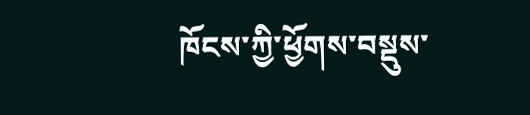ཁོངས་ཀྱི་ཕྱོགས་བསྡུས་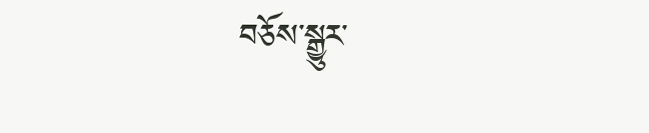བཅོས་སྒྱུར་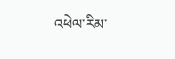འཕེལ་རིམ་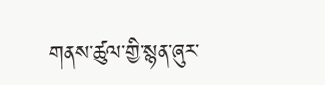གནས་ཚུལ་གྱི་སྙན་ཞུར་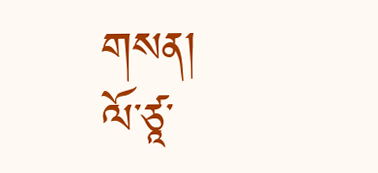གསན།
ལོ་ཙཱ་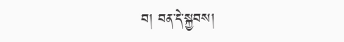བ། བན་དེ་སྐྱབས།